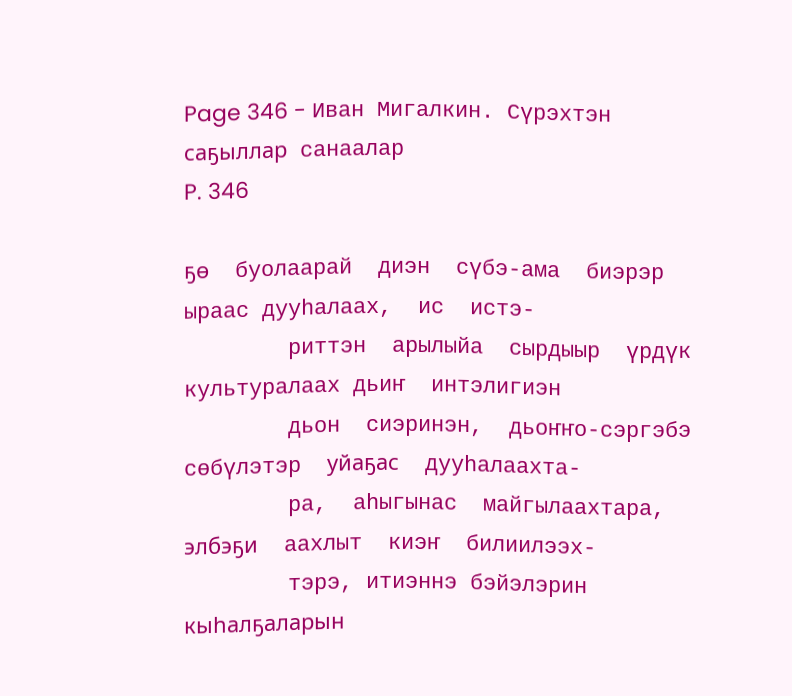Page 346 - Иван Мигалкин. Сүрэхтэн саҕыллар санаалар
P. 346

ҕө  буолаарай  диэн  сүбэ-ама  биэрэр  ыраас дууһалаах,  ис  истэ-
        риттэн  арылыйа  сырдыыр  үрдүк  культуралаах дьиҥ  интэлигиэн
        дьон  сиэринэн,  дьоҥҥо-сэргэбэ  сөбүлэтэр  уйаҕас  дууһалаахта-
        ра,  аһыгынас  майгылаахтара,  элбэҕи  аахлыт  киэҥ  билиилээх-
        тэрэ, итиэннэ бэйэлэрин кыһалҕаларын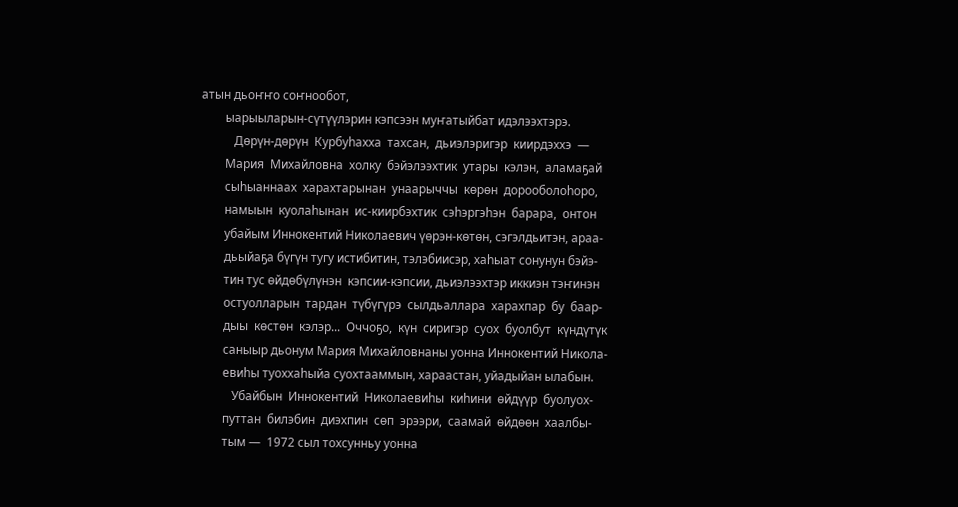атын дьоҥҥо соҥнообот,
        ыарыыларын-сүтүүлэрин кэпсээн муҥатыйбат идэлээхтэрэ.
           Дөрүн-дөрүн  Курбуһахха  тахсан,  дьиэлэригэр  киирдэххэ  —
        Мария  Михайловна  холку  бэйэлээхтик  утары  кэлэн,  аламаҕай
        сыһыаннаах  харахтарынан  унаарыччы  көрөн  дорооболоһоро,
        намыын  куолаһынан  ис-киирбэхтик  сэһэргэһэн  барара,  онтон
        убайым Иннокентий Николаевич үөрэн-көтөн, сэгэлдьитэн, араа-
        дьыйаҕа бүгүн тугу истибитин, тэлэбиисэр, хаһыат сонунун бэйэ-
        тин тус өйдөбүлүнэн  кэпсии-кэпсии, дьиэлээхтэр иккиэн тэҥинэн
        остуолларын  тардан  түбүгүрэ  сылдьаллара  харахпар  бу  баар-
        дыы  көстөн  кэлэр...  Оччоҕо,  күн  сиригэр  суох  буолбут  күндүтүк
        саныыр дьонум Мария Михайловнаны уонна Иннокентий Никола-
        евиһы туоххаһыйа суохтааммын, хараастан, уйадыйан ылабын.
           Убайбын  Иннокентий  Николаевиһы  киһини  өйдүүр  буолуох-
        путтан  билэбин  диэхпин  сөп  эрээри,  саамай  өйдөөн  хаалбы-
        тым —  1972 сыл тохсунньу уонна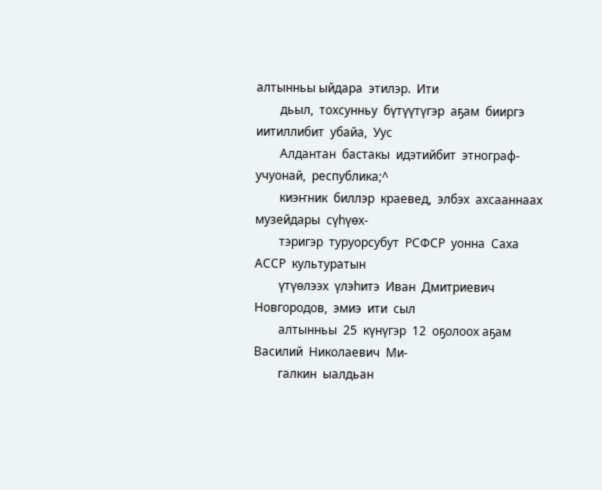алтынньы ыйдара  этилэр.  Ити
        дьыл,  тохсунньу  бүтүүтүгэр  аҕам  бииргэ  иитиллибит  убайа,  Уус
        Алдантан  бастакы  идэтийбит  этнограф-учуонай,  республика;^
        киэҥник  биллэр  краевед,  элбэх  ахсааннаах  музейдары  сүһүөх-
        тэригэр  туруорсубут  РСФСР  уонна  Саха  АССР  культуратын
        үтүөлээх  үлэһитэ  Иван  Дмитриевич  Новгородов,  эмиэ  ити  сыл
        алтынньы  25  күнүгэр  12  оҕолоох аҕам  Василий  Николаевич  Ми-
        галкин  ыалдьан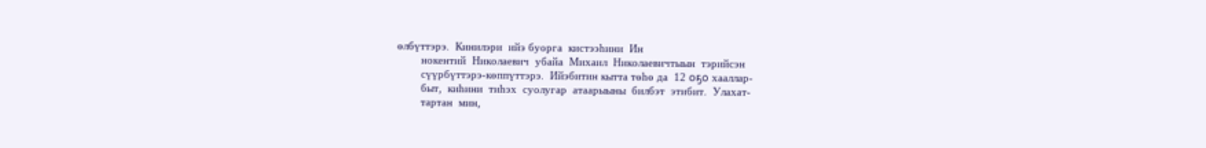өлбүттэрэ.  Кинилэри  ийэ буорга  кистээһини  Ин
        нокентий  Николаевич  убайа  Михаил  Николаевичтыын  тэрийсэн
        сүүрбүттэрэ-көппүттэрэ.  Ийэбитин кытта төһө да  12 оҕо хааллар-
        быт,  киһини  тиһэх  суолугар  атаарыыны  билбэт  этибит.  Улахат-
        тартан  мин,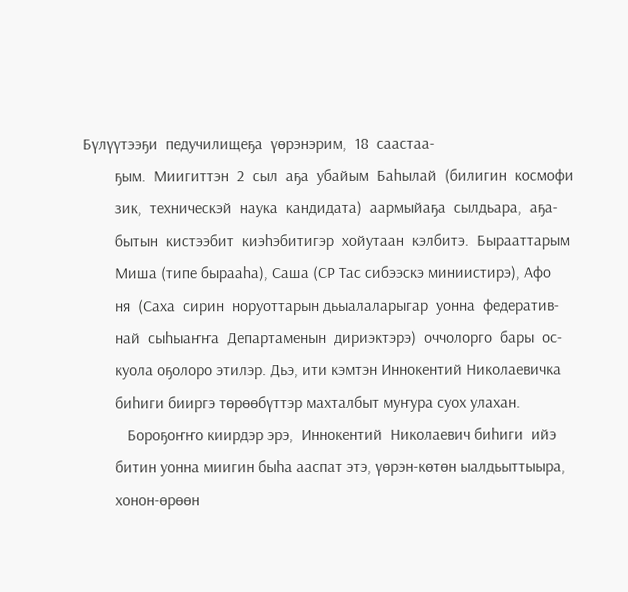Бүлүүтээҕи  педучилищеҕа  үөрэнэрим,  18  саастаа-
        ҕым.  Миигиттэн  2  сыл  аҕа  убайым  Баһылай  (билигин  космофи
        зик,  техническэй  наука  кандидата)  аармыйаҕа  сылдьара,  аҕа-
        бытын  кистээбит  киэһэбитигэр  хойутаан  кэлбитэ.  Бырааттарым
        Миша (типе бырааһа), Саша (СР Тас сибээскэ миниистирэ), Афо
        ня  (Саха  сирин  норуоттарын дьыалаларыгар  уонна  федератив-
        най  сыһыаҥҥа  Департаменын  дириэктэрэ)  оччолорго  бары  ос-
        куола оҕолоро этилэр. Дьэ, ити кэмтэн Иннокентий Николаевичка
        биһиги бииргэ төрөөбүттэр махталбыт муҥура суох улахан.
           Бороҕоҥҥо киирдэр эрэ,  Иннокентий  Николаевич биһиги  ийэ
        битин уонна миигин быһа ааспат этэ, үөрэн-көтөн ыалдьыттыыра,
        хонон-өрөөн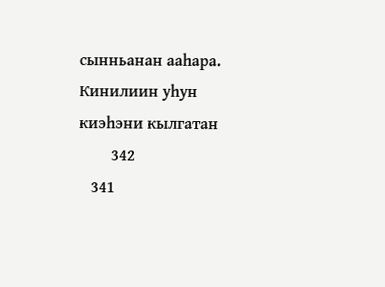сынньанан ааһара. Кинилиин уһун киэһэни кылгатан
        342
   341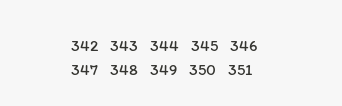342   343   344   345   346   347   348   349   350   351